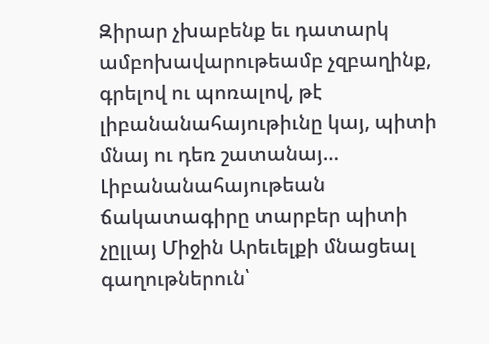Զիրար չխաբենք եւ դատարկ ամբոխավարութեամբ չզբաղինք, գրելով ու պոռալով, թէ լիբանանահայութիւնը կայ, պիտի մնայ ու դեռ շատանայ…
Լիբանանահայութեան ճակատագիրը տարբեր պիտի չըլլայ Միջին Արեւելքի մնացեալ գաղութներուն՝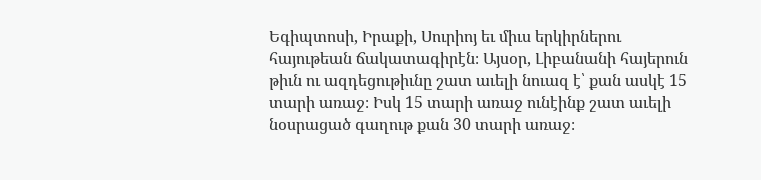Եգիպտոսի, Իրաքի, Սուրիոյ եւ միւս երկիրներու հայութեան ճակատագիրէն։ Այսօր, Լիբանանի հայերուն թիւն ու ազդեցութիւնը շատ աւելի նուազ է՝ քան ասկէ 15 տարի առաջ։ Իսկ 15 տարի առաջ ունէինք շատ աւելի նօսրացած գաղութ քան 30 տարի առաջ։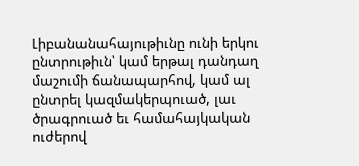Լիբանանահայութիւնը ունի երկու ընտրութիւն՝ կամ երթալ դանդաղ մաշումի ճանապարհով, կամ ալ ընտրել կազմակերպուած, լաւ ծրագրուած եւ համահայկական ուժերով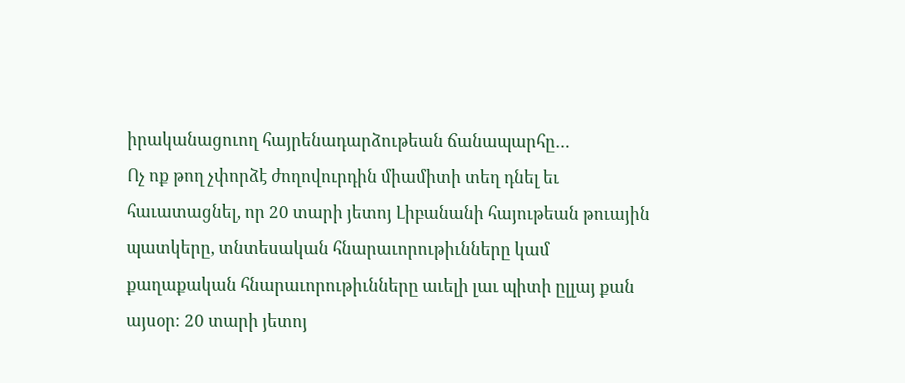իրականացուող հայրենադարձութեան ճանապարհը…
Ոչ ոք թող չփորձէ ժողովուրդին միամիտի տեղ դնել եւ հաւատացնել, որ 20 տարի յետոյ Լիբանանի հայութեան թուային պատկերը, տնտեսական հնարաւորութիւնները կամ քաղաքական հնարաւորութիւնները աւելի լաւ պիտի ըլլայ քան այսօր։ 20 տարի յետոյ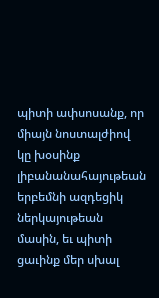պիտի ափսոսանք, որ միայն նոստալժիով կը խօսինք լիբանանահայութեան երբեմնի ազդեցիկ ներկայութեան մասին, եւ պիտի ցաւինք մեր սխալ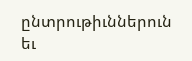ընտրութիւններուն եւ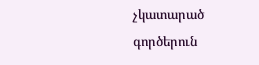չկատարած գործերուն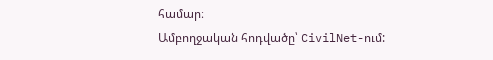համար։
Ամբողջական հոդվածը՝ CivilNet-ում: